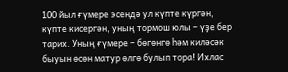100 йыл ғүмере эсендә ул күпте күргән, күпте кисергән, уның тормош юлы – үҙе бер тарих. Уның ғүмере – бөгөнгө һәм киләсәк быуын өсөн матур өлгө булып тора! Ихлас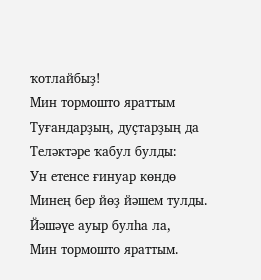ҡотлайбыҙ!
Мин тормошто яраттым
Туғандарҙың, дуҫтарҙың да
Теләктәре ҡабул булды:
Ун етенсе ғинуар көндө
Минең бер йөҙ йәшем тулды.
Йәшәүе ауыр булһа ла,
Мин тормошто яраттым.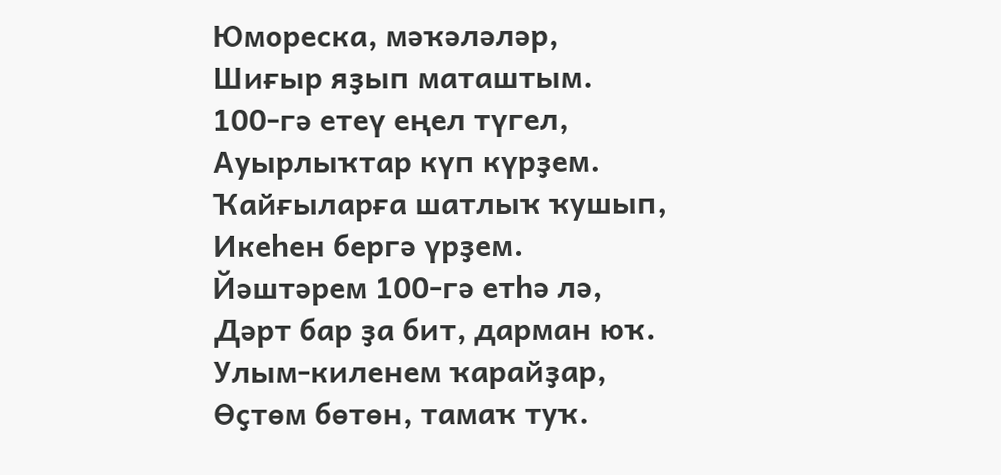Юмореска, мәҡәләләр,
Шиғыр яҙып маташтым.
100-гә етеү еңел түгел,
Ауырлыҡтар күп күрҙем.
Ҡайғыларға шатлыҡ ҡушып,
Икеһен бергә үрҙем.
Йәштәрем 100-гә етһә лә,
Дәрт бар ҙа бит, дарман юҡ.
Улым-киленем ҡарайҙар,
Өҫтөм бөтөн, тамаҡ туҡ.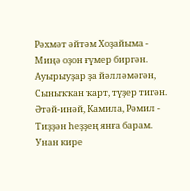Рәхмәт әйтәм Хоҙайыма -
Миңә оҙон ғүмер биргән.
Ауырыуҙар ҙа йәлләмәгән,
Сыныҡҡан ҡарт, түҙер тигән.
Әтәй-инәй, Камила, Рәмил -
Тиҙҙән һеҙҙең янға барам.
Унан кире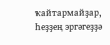ҡайтармайҙар,
Һеҙҙең эргәгеҙҙә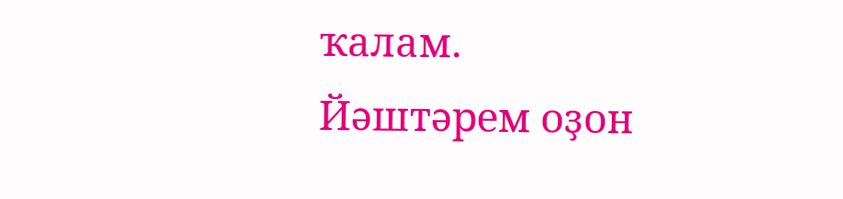ҡалам.
Йәштәрем оҙон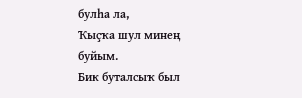булһа ла,
Ҡыҫҡа шул минең буйым.
Бик буталсыҡ был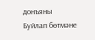донъяны
Буйлап бөтмәне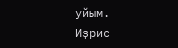уйым.
Иҙрис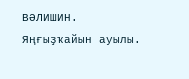ВӘЛИШИН.
Яңғыҙҡайын ауылы.